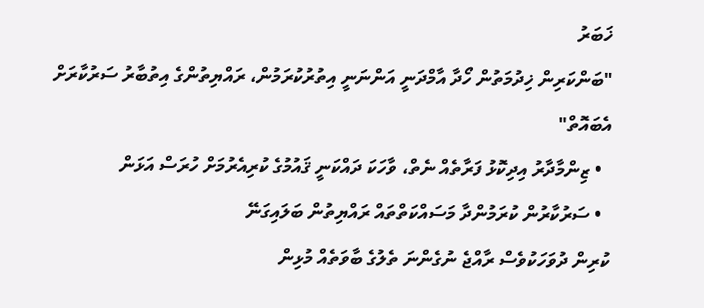ޚަބަރު
"ބަންކަރިން ޚިދުމަތުން ހޯދާ އާމްދަނީ އަންނަނީ އިތުރުކުރަމުން، ރައްޔިތުންގެ އިތުބާރު ސަރުކާރަށް އެބައޮތް"
  • ޒިންމާދާރު އިދިކޮޅު ފަރާތެއް ނެތް، ވާހަކަ ދައްކަނީ ޤައުމުގެ ކުރިއެރުމަށް ހުރަސް އަޅަން
  • ސަރުކާރުން ކުރަމުންދާ މަސައްކަތްތައް ރައްޔިތުން ބަލައިގަނޭ
ކުރިން ދުވަހަކުވެސް ރާއްޖެ ނުގެންނަ ތެލުގެ ބާވަތެއް މުޅިން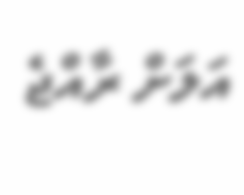އަލަށް ރާއްޖެ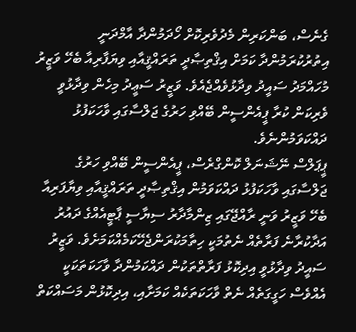ގެނެސް، ބަންކަރިން މެދުވެރިކޮށް ހޯދަމުންދާ އާމްދަނީ އިތުރުކުރަމުންދާ ކަމަށް އިޤްތިޞާދީ ތަރައްޤީއާއި ވިޔަފާރިއާ ބެހޭ ވަޒީރު މުހައްމަދު ސައީދު ވިދާޅުވެއްޖެއެވެ. ވަޒީރު ސަޢީދު މިހެން ވިދާޅުވީ ވެރިކަން ކުރާ ޕީއެންސީން ބޭއްވި ހަރުގެ ޖަލްސާގައި ވާހަކަފުޅު ދައްކަވަމުންނެވެ.
ޕީޕަލްސް ނޭޝަނަލް ކޮންގްރެސް، ޕީއެންސީން ބޭއްވި ހަރުގެ ޖަލްސާގައި ވާހަކަފުޅު ދައްކަވަމުން އިޤްތިޞާދީ ތަރައްޤީއާއި ވިޔާފަރިއާ ބެހޭ ވަޒީރު ވަނީ ރާއްޖޭގައި ޒިންމާދާރު ސިޔާސީ ޕާޓީއެއްގެ ދައުރު އަދާކުރާނެ ފަރާތެއް ނެތުމަކީ ހިތާމަކުރަންޖެހޭކަމެއްކަމަށެވެ. ވަޒީރު ސައީދު ވިދާޅުވީ އިދިކޮޅު ފަރާތްތަކުން ދައްކަމުންދާ ވާހަކަތަކަކީ އެއްވެސް ހަގީގަތެއް ނެތް ވާހަކަތަކެއް ކަމަށާއި، އިދިކޮޅުން މަސައްކަތް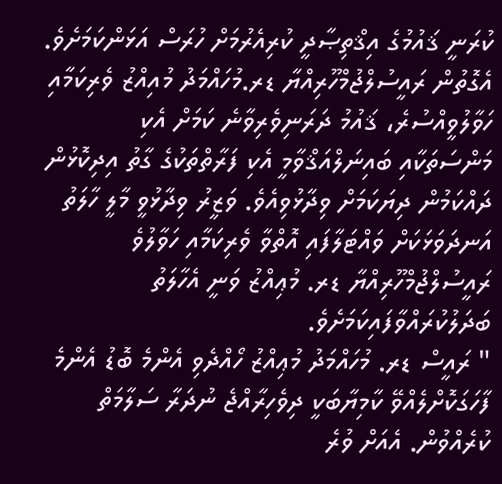ކުރަނީ ޤައުމުގެ އިޤްތިޞާދީ ކުރިއެރުމަށް ހުރަސް އަޅަންކަމަށެވެ.
އެގޮތުން ރައީސުލްޖުމްހޫރިއްޔާ ޑރ.މުހައްމަދު މުއިއްޒު ވެރިކަމާއި ހަވާލުވީއްސުރެ، ޤައުމު ދަރަނިވެރިވާނެ ކަމަށް އެކި މަންސަތަކާއި ބައިނަލްއަޤްވާމީ އެކި ފަރާތްތަކުގެ ގާތު އިދިކޮޅުން ދައްކަމުން ދިޔަކަމަށް ވިދާޅުވިއެވެ. ވަޒީރު ވިދާޅުވީ މާލީ ހާލަތު އަނދަވަޅަކަށް ވައްޓަލާފައި އޮތްވާ ވެރިކަމާއި ހަވާލުވެ ރައީސުލްޖުމްހޫރިއްޔާ ޑރ. މުޢިއްޒު ވަނީ އެހާލަތު ބަދަލުކުރައްވާފައިކަމަށެވެ.
" ރައީސް ޑރ. މުހައްމަދު މުޢިއްޒު ހޯއްދެވި އެންމެ ބޮޑު އެންމެ ފާހަގަކޮށްލެއްވޭ ކާމިޔާބަކީ ދިވެހިރާއްޖެ ނުދަރާ ސަލާމަތް ކުރެއްވުން. އެއަށް ވުރެ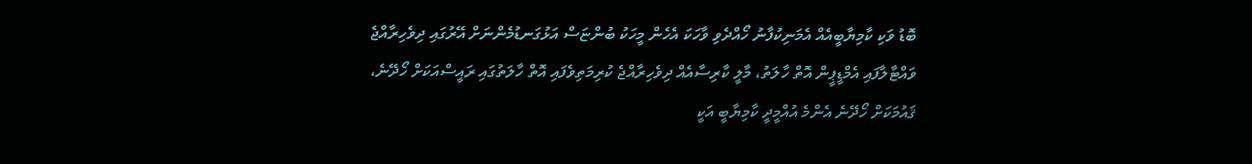ބޮޑު ވަކި ކާމިޔާބީއެއް އެމަނިކުފާނު ހޯއްދެވި ވާހަކަ އެހެން މީހަކު ބުންޏަސް އަޅުގަނޑުމެންނަށް އޭރުގައި ދިވެހިރާއްޖެ ވައްޓާލާފައި އެމްޑީޕީން އޮތް ހާލަތު، މާލީ ކާރިސާއެއް ދިވެހިރާއްޖެ ކުރިމަތިވެފައި އޮތް ހާލަތުގައި ރައީސްއަކަށް ހޯދޭނެ، ޤައުމަކަށް ހޯދޭނެ އެންމެ އުއްމީދީ ކާމިޔާބީ އަކީ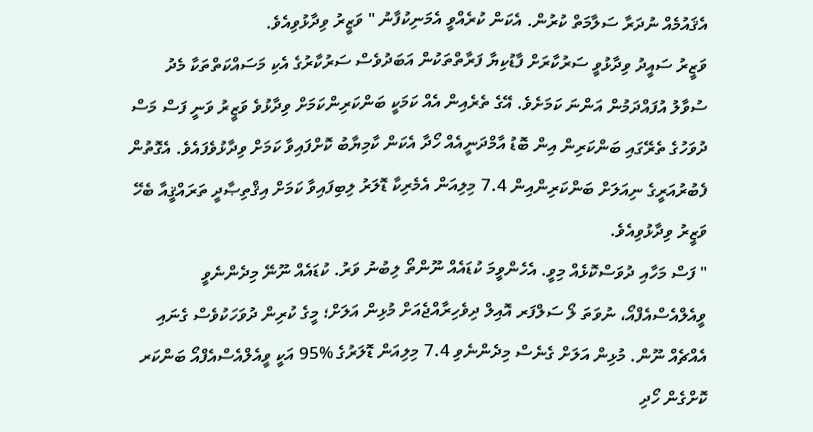އެޤައުމެއް ނުދަރާ ސަލާމަތް ކުރުން. އެކަން ކުރެއްވީ އެމަނިކުފާނު " ވަޒީރު ވިދާޅުވިއެވެ.
ވަޒީރު ސައީދު ވިދާޅުވީ ސަރުކާރަށް ފާޑުކިޔާ ފަރާތްތަކުން އަބަދުވެސް ސަރުކާރުގެ އެކި މަސައްކަތްތަކާ މެދު ސުވާލު އުފައްދަމުން އަންނަ ކަމަށެވެ. އޭގެ ތެރެއިން އެއް ކަމަކީ ބަންކަރިންކަމަށް ވިދާޅުވެ ވަޒީރު ވަނީ ފަސް މަސް ދުވަހުގެ ތެރޭގައި ބަންކަރިން އިން ބޮޑު އާމްދަނީއެއް ހޯދާ އެކަން ކާމިޔާބު ކޮށްފައިވާ ކަމަށް ވިދާޅުވެފައެވެ. އެގޮތުން ފެބުރުއަރީގެ ނިއަލަށް ބަންކަރިންއިން 7.4 މިލިއަން އެމެރިކާ ޑޮލަރު ލިބިފައިވާ ކަމަށް އިޤްތިޞާދީ ތަރައްޤީއާ ބެހޭ ވަޒީރު ވިދާޅުވިއެވެ.
" ފަސް މަހާއި ދުވަސްކޮޅެއް މިވީ. އެހެންވީމަ ކުޑައެއް ނޫންތޯ ލިބުނު ވަރު. ކުޑައެއް ނޫނޭ މިދެންނެވީ ވީއެލްއެސްއެފްއޯ، ނުވަތަ ލޯ ސަލްފަރ އޮއިލް ދިވެހިރާއްޖެއަށް މުޅިން އަލަށް؛ މީގެ ކުރިން ދުވަހަކުވެސް ގެނައި އެއްޗެއް ނޫން. މުޅިން އަލަށް ގެނެސް މިދެންނެވި 7.4 މިލިއަން ޑޮލަރުގެ %95 އަކީ ވީއެލްއެސްއެފްއޯ ބަންކަރ ކޮށްގެން ހޯދި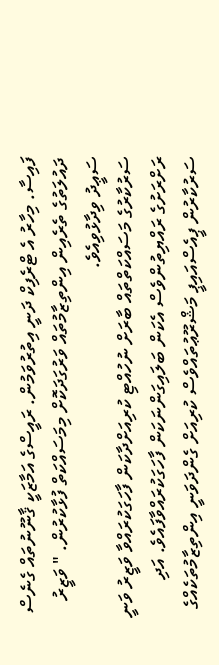ފައިސާ. މިހާރު އެ ޓްރެފިކް ދަނީ އިތުރުވަމުން. ރައީސްގެ އަމާޒަކީ ޤާނޫނުތައް ގެނެސް ދައުލަތުގެ ތެރެއިން އިންތިޒާމުތައް ވަރުގަދަކޮށް މިމަސައްކަތް ފުޅާކުރުން. " ވަޒީރު ސަޢީދު ވިދާޅުވިއެވެ.
ސަރުކާރުގެ މަސައްކަތްތައް ބާރަށް ނުހުއްޓި ކުރިއަށްދާކަން ފާހަގަކުރައްވާ ވަޒީރު ވަނީ ރަށްރަށުގެ ރައްޔިތުންވެސް އެކަން ބަލައިގަންނަކަން ފާހަގަކުރައްވާފައެވެ. އަދި ސަރުކާރުން ޕީއެސްއައިޕީ މަޝްރޫޢުތައްވެސް ކުރިއަށް ގެންދަވަނީ އިންތިޒާމުތަކެއްގެ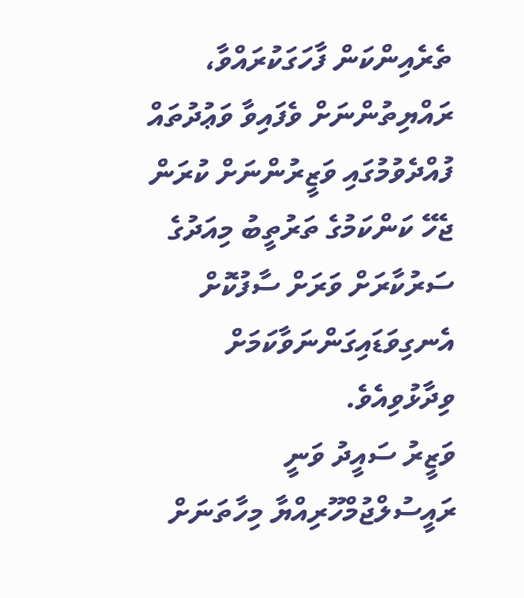ތެރެއިންކަން ފާހަގަކުރައްވާ، ރައްޔިތުންނަށް ވެފައިވާ ވަޢުދުތައް ފުއްދެވުމުގައި ވަޒީރުންނަށް ކުރަން ޖެހޭ ކަންކަމުގެ ތަރުތީބު މިއަދުގެ ސަރުކާރަށް ވަރަށް ސާފުކޮށް އެނގިވަޑައިގަންނަވާކަމަށް ވިދާޅުވިއެވެ.
ވަޒީރު ސައީދު ވަނީ ރައީސުލްޖުމްހޫރިއްޔާ މިހާތަނަށް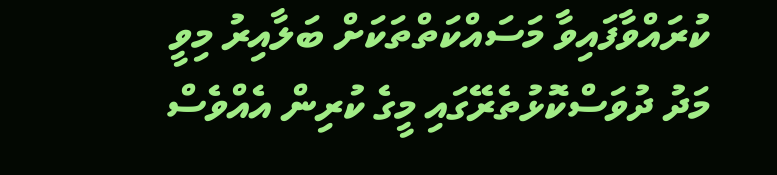ކުރައްވާފައިވާ މަސައްކަތްތަކަށް ބަލާއިރު މިވީ މަދު ދުވަސްކޮޅުތެރޭގައި މީގެ ކުރިން އެއްވެސް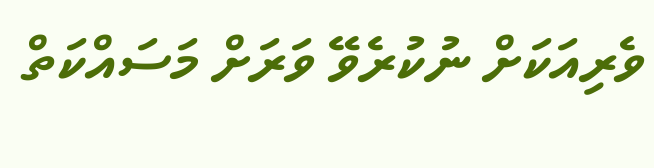ވެރިއަކަށް ނުކުރެވޭ ވަރަށް މަސައްކަތް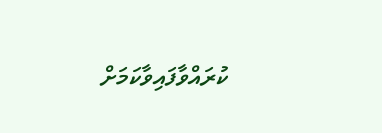ކުރައްވާފައިވާކަމަށް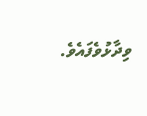ވިދާޅުވެފައެވެ.